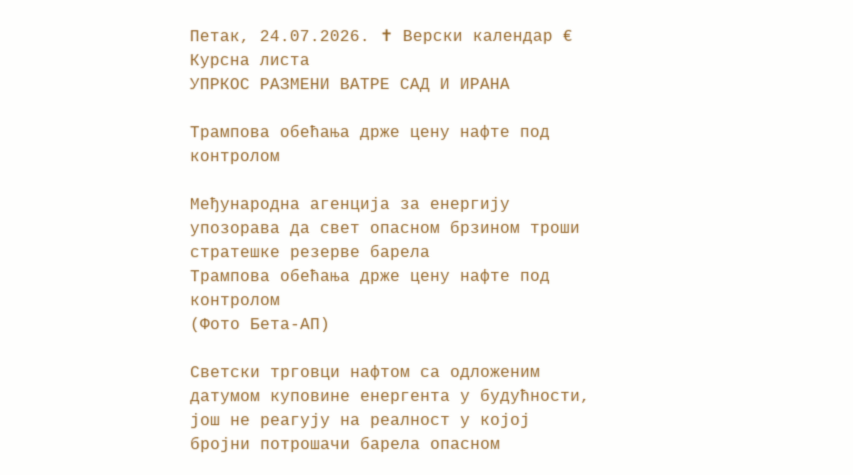Петак, 24.07.2026. ✝ Верски календар € Курсна листа
УПРКОС РАЗМЕНИ ВАТРЕ САД И ИРАНА

Трампова обећања држе цену нафте под контролом

Међународна агенција за енергију упозорава да свет опасном брзином троши стратешке резерве барела
Трампова обећања држе цену нафте под контролом
(Фото Бета-АП)

Светски трговци нафтом са одложеним датумом куповине енергента у будућности, још не реагују на реалност у којој бројни потрошачи барела опасном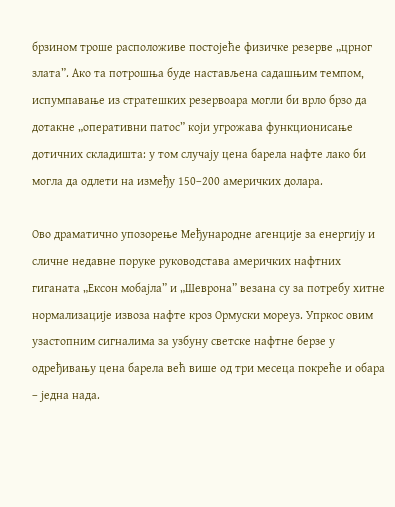брзином троше расположиве постојеће физичке резерве „црног злата”. Aко та потрошња буде настављена садашњим темпом, испумпавање из стратешких резервоара могли би врло брзо да дотакне „оперативни патос” који угрожава функционисање дотичних складишта: у том случају цена барела нафте лако би могла да одлети на између 150–200 америчких долара.

Ово драматично упозорење Међународне агенције за енергију и сличне недавне поруке руководстава америчких нафтних гиганата „Ексон мобајла” и „Шеврона” везана су за потребу хитне нормализације извоза нафте кроз Ормуски мореуз. Упркос овим узастопним сигналима за узбуну светске нафтне берзе у одређивању цена барела већ више од три месеца покреће и обара – једна нада.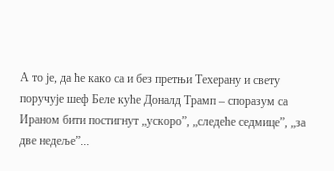А то је, да ће како са и без претњи Техерану и свету поручује шеф Беле куће Доналд Трамп – споразум са Ираном бити постигнут „ускоро”, „следеће седмице”, „за две недеље”...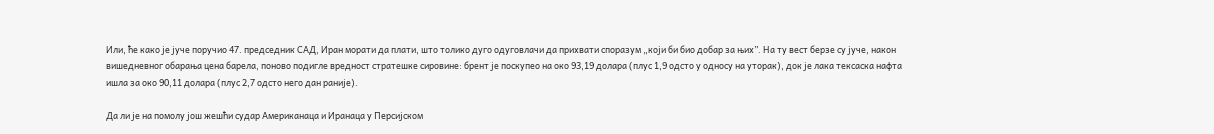Или, ће како је јуче поручио 47. председник САД, Иран морати да плати, што толико дуго одуговлачи да прихвати споразум „који би био добар за њих”. На ту вест берзе су јуче, након вишедневног обарања цена барела, поново подигле вредност стратешке сировине: брент је поскупео на око 93,19 долара (плус 1,9 одсто у односу на уторак), док је лака тексаска нафта ишла за око 90,11 долара (плус 2,7 одсто него дан раније).

Да ли је на помолу још жешћи судар Американаца и Иранаца у Персијском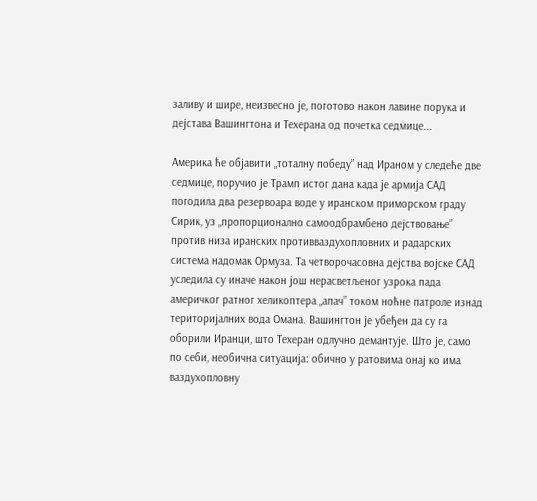заливу и шире, неизвесно је, поготово након лавине порука и дејстава Вашингтона и Техерана од почетка седмице...

Америка ће објавити „тоталну победу” над Ираном у следеће две седмице, поручио је Трамп истог дана када је армија САД погодила два резервоара воде у иранском приморском граду Сирик, уз „пропорционално самоодбрамбено дејствовање” против низа иранских противваздухопловних и радарских система надомак Ормуза. Та четворочасовна дејства војске САД уследила су иначе након још нерасветљеног узрока пада америчког ратног хеликоптера „апач” током ноћне патроле изнад територијалних вода Омана. Вашингтон је убеђен да су га оборили Иранци, што Техеран одлучно демантује. Што је, само по себи, необична ситуација: обично у ратовима онај ко има ваздухопловну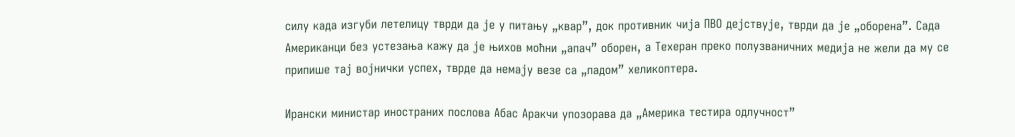силу када изгуби летелицу тврди да је у питању „квар”, док противник чија ПВО дејствује, тврди да је „оборена”. Сада Американци без устезања кажу да је њихов моћни „апач” оборен, а Техеран преко полузваничних медија не жели да му се припише тај војнички успех, тврде да немају везе са „падом” хеликоптера.

Ирански министар иностраних послова Абас Аракчи упозорава да „Америка тестира одлучност”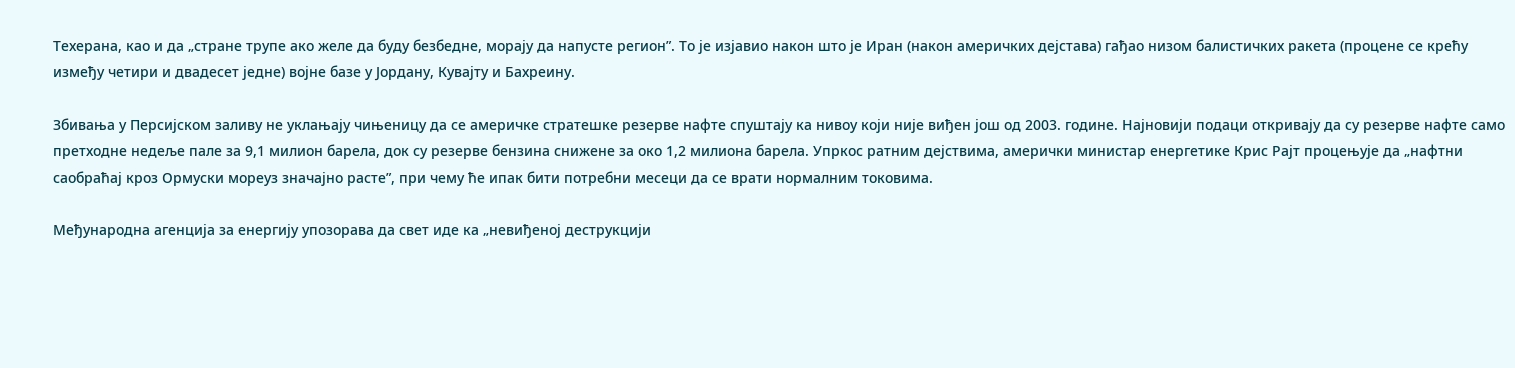Техерана, као и да „стране трупе ако желе да буду безбедне, морају да напусте регион”. То је изјавио након што је Иран (након америчких дејстава) гађао низом балистичких ракета (процене се крећу између четири и двадесет једне) војне базе у Јордану, Кувајту и Бахреину.

Збивања у Персијском заливу не уклањају чињеницу да се америчке стратешке резерве нафте спуштају ка нивоу који није виђен још од 2003. године. Најновији подаци откривају да су резерве нафте само претходне недеље пале за 9,1 милион барела, док су резерве бензина снижене за око 1,2 милиона барела. Упркос ратним дејствима, амерички министар енергетике Крис Рајт процењује да „нафтни саобраћај кроз Ормуски мореуз значајно расте”, при чему ће ипак бити потребни месеци да се врати нормалним токовима.

Међународна агенција за енергију упозорава да свет иде ка „невиђеној деструкцији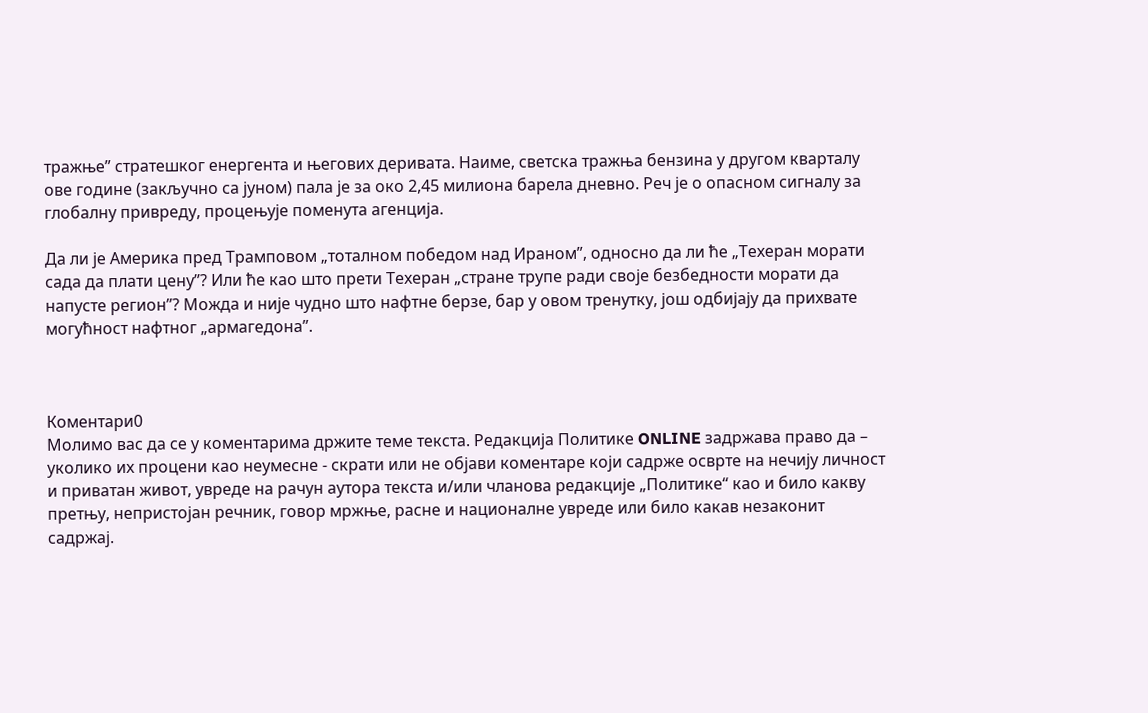тражње” стратешког енергента и његових деривата. Наиме, светска тражња бензина у другом кварталу ове године (закључно са јуном) пала је за око 2,45 милиона барела дневно. Реч је о опасном сигналу за глобалну привреду, процењује поменута агенција.

Да ли је Америка пред Трамповом „тоталном победом над Ираном”, односно да ли ће „Техеран морати сада да плати цену”? Или ће као што прети Техеран „стране трупе ради своје безбедности морати да напусте регион”? Можда и није чудно што нафтне берзе, бар у овом тренутку, још одбијају да прихвате могућност нафтног „армагедона”.



Коментари0
Молимо вас да се у коментарима држите теме текста. Редакција Политике ONLINE задржава право да – уколико их процени као неумесне - скрати или не објави коментаре који садрже осврте на нечију личност и приватан живот, увреде на рачун аутора текста и/или чланова редакције „Политике“ као и било какву претњу, непристојан речник, говор мржње, расне и националне увреде или било какав незаконит садржај.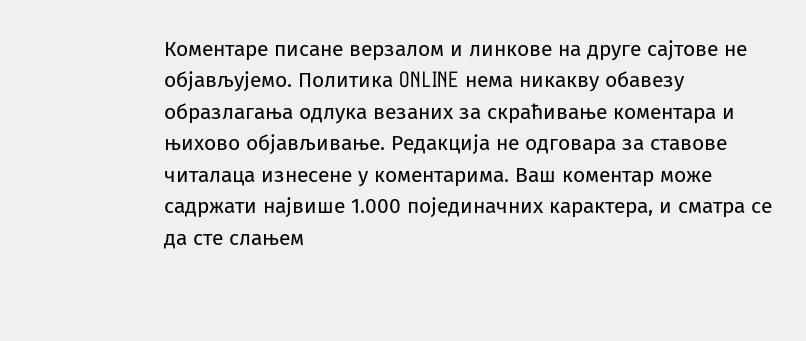Коментаре писане верзалом и линкове на друге сајтове не објављујемо. Политика ONLINE нема никакву обавезу образлагања одлука везаних за скраћивање коментара и њихово објављивање. Редакција не одговара за ставове читалаца изнесене у коментарима. Ваш коментар може садржати највише 1.000 појединачних карактера, и сматра се да сте слањем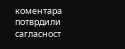коментара потврдили сагласност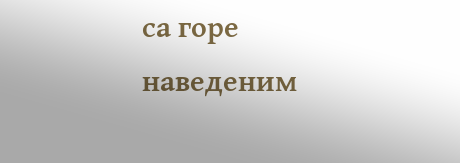са горе наведеним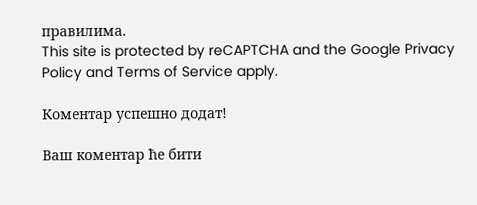правилима.
This site is protected by reCAPTCHA and the Google Privacy Policy and Terms of Service apply.

Комeнтар успeшно додат!

Ваш комeнтар ћe бити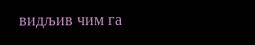видљив чим га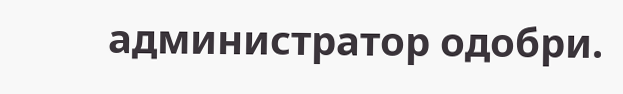администратор одобри.